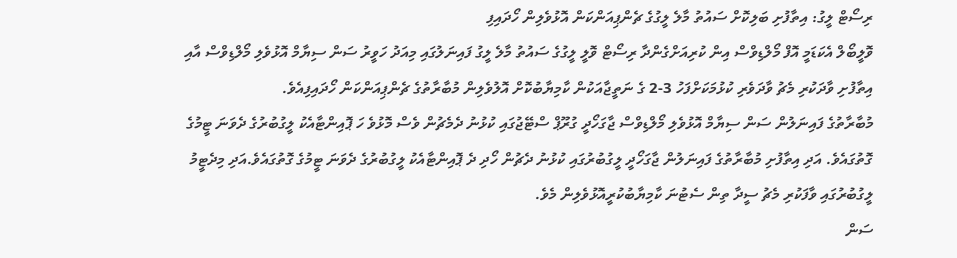ރިސޯޓް ލީގު: އިތާފުށި ބަލިކޮށް ސައުތު މާލެ ލީގުގެ ޗެންޕިއަންކަން އޮޅުވެލިން ހޯދައިފި
ވޮލީބޯލް އެކަޑަމީ އޮފް މޯލްޑިވްސް އިން ކުރިއަށްގެންދާ ރިސޯޓް ވޮލީ ލީގުގެ ސައުތު މާލެ ލީގު ފައިނަލުގައި މިއަދު ހަވީރު ސަން ސިޔާމް އޮޅުވެލި މޯލްޑިވްސް އާއި އިތާފުށި ވާދަކުރި މެޗު ވާދަވެރި ކުޅުމަކަށްފަހު 3-2 ގެ ނަތީޖާއަކުން ކާމިޔާބުކޮށް އޮލުވެލިން މުބާރާތުގެ ޗެންޕިއަންކަން ހޯދައިފިއެވެ.
މުބާރާތުގެ ފައިނަލުން ސަން ސިޔާމް އޮޅުވެލި މޯލްޑިވްސް ޖާގަހޯދީ ގުރޫޕް ސްޓޭޖުގައި ކުޅުނު ދެމެޗުން ވެސް މޮޅުވެ ހަ ޕޮއިންޓާއެކު ލީގުބުރުގެ ދެވަނަ ޓީމުގެ ގޮތުގައެވެ. އަދި އިތާފުށި މުބާރާތުގެ ފައިނަލުން ޖާގަހޯދީ ލީގުބުރުގައި ކުޅުނު ދެޗުން ހޯދި ދެ ޕޮއިންޓާއެކު ލީގުބުރުގެ ދެވަނަ ޓީމުގެ ގޮތުގައެވެ.އަދި މިދެޓީމު ލީގުބުރުގައި ވާފަކުރި މެޗު ސީދާ ތިން ސެޓުނަ ކާމިޔާބުކުރީއޮޅުވެލިން މެވެ.
ސަން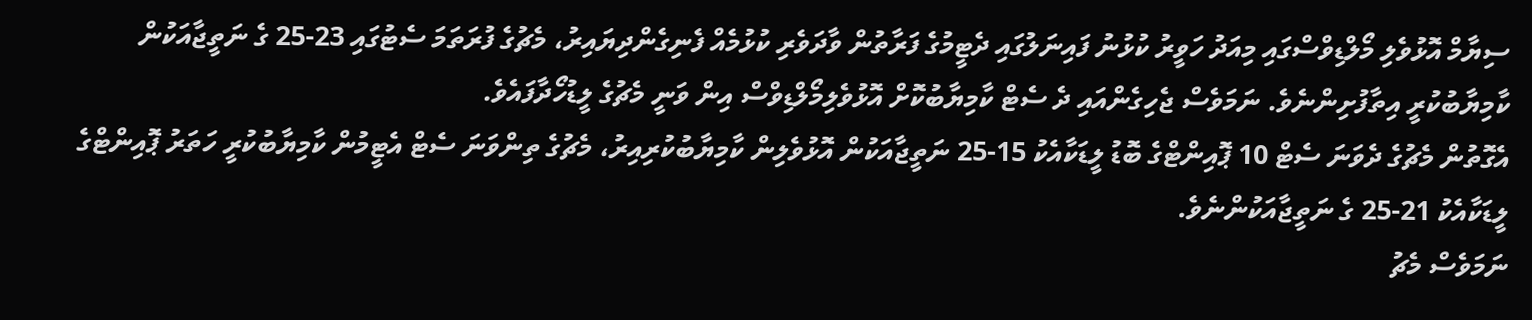ސިޔާމް އޮޅުވެލި މޯލްޑިވްސްގައި މިއަދު ހަވީރު ކުޅުނު ފައިނަލުގައި ދެޓީމުގެ ފަރާތުން ވާދަވެރި ކުޅުމެއް ފެނިގެންދިޔައިރު، މެޗުގެ ފުރަތަމަ ސެޓުގައި 23-25 ގެ ނަތީޖާއަކުން ކާމިޔާބުކުރީ އިތާފުށިންނެވެ. ނަމަވެސް ޖެހިގެންއައި ދެ ސެޓް ކާމިޔާބުކޮށް އޮޅުވެލިމޯލްޑިވްސް އިން ވަނީ މެޗުގެ ލީޑުހޯދާފައެވެ.
އެގޮތުން މެޗުގެ ދެވަނަ ސެޓް 10 ޕޮއިންޓްގެ ބޮޑު ލީޑަކާއެކު 15-25 ނަތީޖާއަކުން އޮޅުވެލިން ކާމިޔާބުކުރިއިރު، މެޗުގެ ތިންވަނަ ސެޓް އެޓީމުން ކާމިޔާބުކުރީ ހަތަރު ޕޮއިންޓްގެ ލީޑަކާއެކު 21-25 ގެ ނަތީޖާއަކުންނެވެ.
ނަމަވެސް މެޗު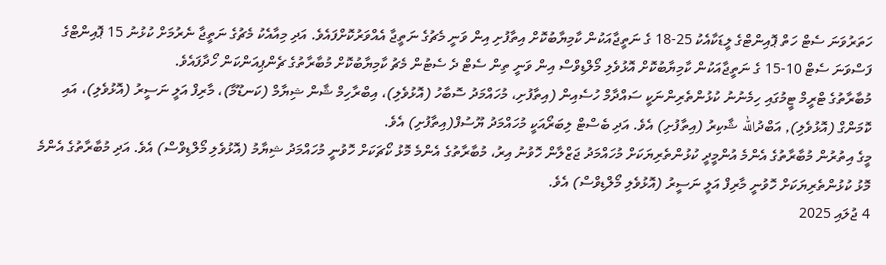ހަތަރުވަނަ ސެޓް ހަތް ޕޮއިންޓްގެ ލީޑަކާއެކު 25-18 ގެ ނަތީޖާއަކުން ކާމިޔާބުކޮށް އިތާފުށި އިން ވަނީ މެޗުގެ ނަތީޖާ އެއްވަރުކޮށްފައެވެ. އަދި މިއާއެކު މެޗުގެ ނަތީޖާ ނެރުމަށް ކުޅުނު 15 ޕޮއިންޓްގެ ފަސްވަނަ ސެޓް 10-15 ގެ ނަތީޖާއަކުން ކާމިޔާބުކޮށް އޮޅުވެލި މޯލްޑިވްސް އިން ވަނީ ތިން ސެޓް ދެ ސެޓުން މެޗު ކާމިޔާބުކޮށް މުބާރާތުގެ ޗެންޕިއަންކަން ހޯދާފައެވެ.
މުބާރާތުގެ ޓްރީމް ޓީމުގައި ހިމެނުނު ކުޅުންތެރިންނަކީ ސައްދާމް ހުސެއިން (އިތާފުށި، މުހައްމަދު ސޮބާހު (އޮޅުވެލި)، އިބްރާހިމް ޝާން ޝިޔާމް (ކަނޑޫމާ)، މާރިފް އަލީ ނަސީރު (އޮޅުވެލި)، އައި ކޮމަންގް (އޮޅުވެލި), އަބްދުالله ޝާކިރު (އިތާފުށި) އެވެ. އަދި ބެސްޓް ލިބަރޯއަކީ މުހައްމަދު ޔޫސުފް(އިތާފުށި) އެވެ.
މީގެ އިތުރުން މުބާރާތުގެ އެންމެ އުންމީދީ ކުޅުންތެރިޔަކަށް މުހައްމަދު ޖަޒްލާން ހޮވުނު އިރު، މުބާރާތުގެ އެންމެ މޮޅު ކޯޗަކަށް ހޮވުނީ މުހައްމަދު ޝިޔާމު (އޮޅުވެލި މޯލްޑިވްސް) އެވެ. އަދި މުބާރާތުގެ އެންމެ މޮޅު ކުޅުންތެރިޔަކަށް ހޮވުނީ މާރިފް އަލީ ނަސީރު (އޮޅުވެލި މޯލްޑިވްސް) އެވެ.
4 ޖުލައި 2025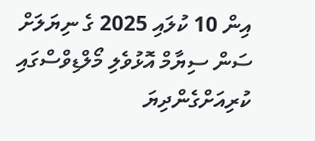އިން 10 ކުލައި 2025 ގެ ނިޔަލަށް ސަން ސިޔާމް އޮޅުވެލި މޯލްޑިވްސްގައި ކުރިއަށްގެންދިޔަ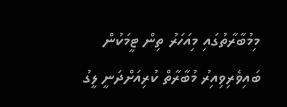މިމުބާރާތުގައި މިއަހަރު ތިން ޓީމަކުން ބައިވެރިވިއިރު މުބާރާތް ކުރިއަށްދަނީ ލީގު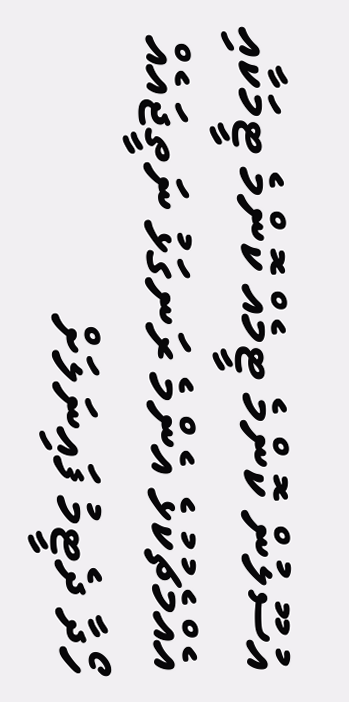އުސޫލުން ކޮންމެ ޓީމެއް ކޮންމެ ޓީމަކާއި އެއްމެޗުކުޅެ އެންމެ ރަނގަޅު ނަތީޖައެއް ހޯދާ ދެޓީމު ފައިނަލަށް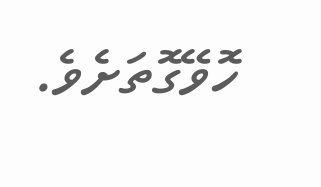ހޮވޭގޮތަށެވެ.